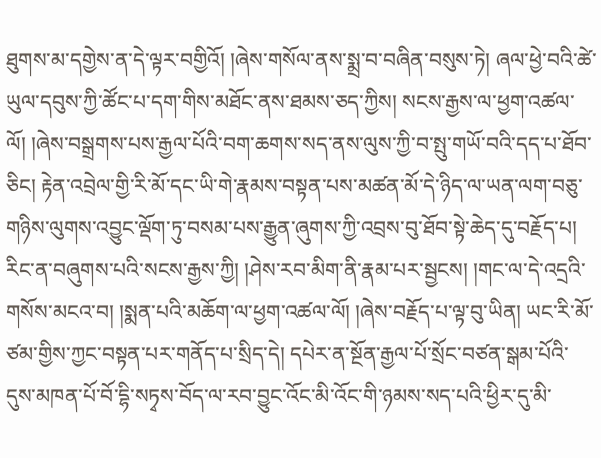ཐུགས་མ་དགྱེས་ན་དེ་ལྟར་བགྱིའོ། །ཞེས་གསོལ་ནས་སྨྲ་བ་བཞིན་བསུས་ཏེ། ཞལ་ཕྱེ་བའི་ཚེ་ཡུལ་དབུས་ཀྱི་ཚོང་པ་དག་གིས་མཐོང་ནས་ཐམས་ཅད་ཀྱིས། སངས་རྒྱས་ལ་ཕྱག་འཚལ་ལོ། །ཞེས་བསྒྲགས་པས་རྒྱལ་པོའི་བག་ཆགས་སད་ནས་ལུས་ཀྱི་བ་སྤུ་གཡོ་བའི་དད་པ་ཐོབ་ཅིང། རྟེན་འབྲེལ་གྱི་རི་མོ་དང་ཡི་གེ་རྣམས་བསྟན་པས་མཚན་མོ་དེ་ཉིད་ལ་ཡན་ལག་བཅུ་གཉིས་ལུགས་འབྱུང་ལྡོག་ཏུ་བསམ་པས་རྒྱུན་ཞུགས་ཀྱི་འབྲས་བུ་ཐོབ་སྟེ་ཆེད་དུ་བརྗོད་པ། རིང་ན་བཞུགས་པའི་སངས་རྒྱས་ཀྱི། །ཤེས་རབ་མིག་ནི་རྣམ་པར་སྦྱངས། །གང་ལ་དེ་འདྲའི་གསོས་མངའ་བ། །སྨན་པའི་མཆོག་ལ་ཕྱག་འཚལ་ལོ། །ཞེས་བརྗོད་པ་ལྟ་བུ་ཡིན། ཡང་རི་མོ་ཙམ་གྱིས་ཀྱང་བསྟན་པར་གནོད་པ་སྲིད་དེ། དཔེར་ན་སྔོན་རྒྱལ་པོ་སྲོང་བཙན་སྒམ་པོའི་དུས་མཁན་པོ་བོ་དྷི་སཏྭས་བོད་ལ་རབ་བྱུང་འོང་མི་འོང་གི་ཉམས་སད་པའི་ཕྱིར་དུ་མི་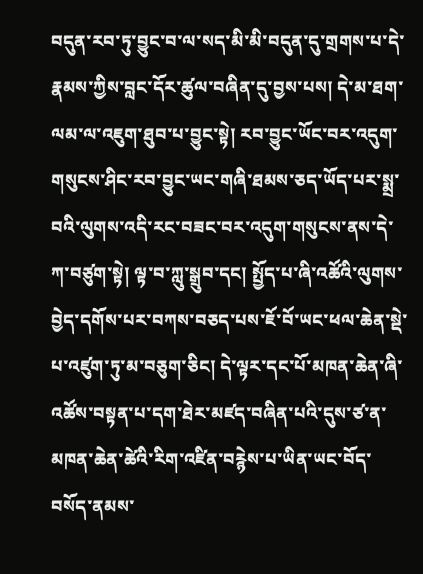བདུན་རབ་ཏུ་བྱུང་བ་ལ་སད་མི་མི་བདུན་དུ་གྲགས་པ་དེ་རྣམས་ཀྱིས་བླང་དོར་ཚུལ་བཞིན་དུ་བྱས་པས། དེ་མ་ཐག་ལམ་ལ་འཇུག་ཐུབ་པ་བྱུང་སྟེ། རབ་བྱུང་ཡོང་བར་འདུག་གསུངས་ཤིང་རབ་བྱུང་ཡང་གཞི་ཐམས་ཅད་ཡོད་པར་སྨྲ་བའི་ལུགས་འདི་རང་བཟང་བར་འདུག་གསུངས་ནས་དེ་ཀ་བཙུག་སྟེ། ལྟ་བ་ཀླུ་སྒྲུབ་དང། སྤྱོད་པ་ཞི་འཚོའི་ལུགས་བྱེད་དགོས་པར་བཀས་བཅད་པས་ཇོ་བོ་ཡང་ཕལ་ཆེན་སྡེ་པ་འཛུག་ཏུ་མ་བཅུག་ཅིང། དེ་ལྟར་དང་པོ་མཁན་ཆེན་ཞི་འཚོས་བསྟན་པ་དག་ཐེར་མཛད་བཞིན་པའི་དུས་ཙ་ན་མཁན་ཆེན་ཚེའི་རིག་འཛིན་བརྙེས་པ་ཡིན་ཡང་བོད་བསོད་ནམས་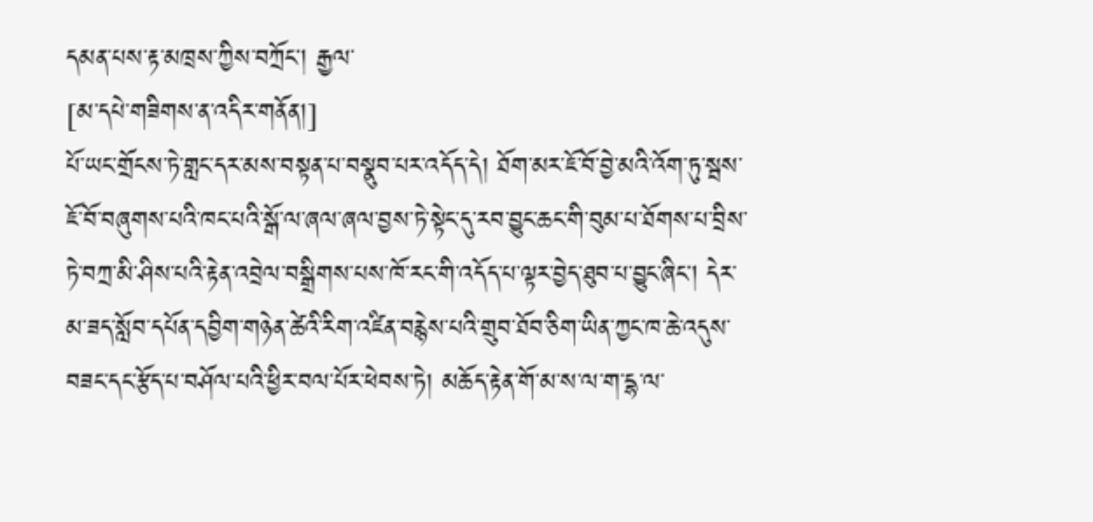དམན་པས་རྟ་མཁྲས་ཀྱིས་བཀྲོང། རྒྱལ་
[མ་དཔེ་གཟིགས་ན་འདིར་གནོན།]
པོ་ཡང་གྲོངས་ཏེ་གླང་དར་མས་བསྟན་པ་བསྣུབ་པར་འདོད་དེ། ཐོག་མར་ཇོ་བོ་བྱེ་མའི་འོག་ཏུ་སྦས་ཇོ་བོ་བཞུགས་པའི་ཁང་པའི་སྒོ་ལ་ཞལ་ཞལ་བྱས་ཏེ་སྟེང་དུ་རབ་བྱུང་ཆང་གི་བུམ་པ་ཐོགས་པ་བྲིས་ཏེ་བཀྲ་མི་ཤིས་པའི་རྟེན་འབྲེལ་བསྒྲིགས་པས་ཁོ་རང་གི་འདོད་པ་ལྟར་བྱེད་ཐུབ་པ་བྱུང་ཞིང། དེར་མ་ཟད་སློབ་དཔོན་དབྱིག་གཉེན་ཚེའི་རིག་འཛིན་བརྙེས་པའི་གྲུབ་ཐོབ་ཅིག་ཡིན་ཀྱང་ཁ་ཆེ་འདུས་བཟང་དང་རྩོད་པ་བཤོལ་པའི་ཕྱིར་བལ་པོར་ཕེབས་ཏེ། མཆོད་རྟེན་གོ་མ་ས་ལ་ག་དྷ་ལ་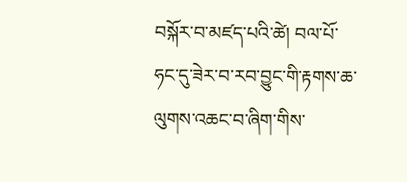བསྐོར་བ་མཛད་པའི་ཚེ། བལ་པོ་ཧང་དུ་ཟེར་བ་རབ་བྱུང་གི་རྟགས་ཆ་ལུགས་འཆང་བ་ཞིག་གིས་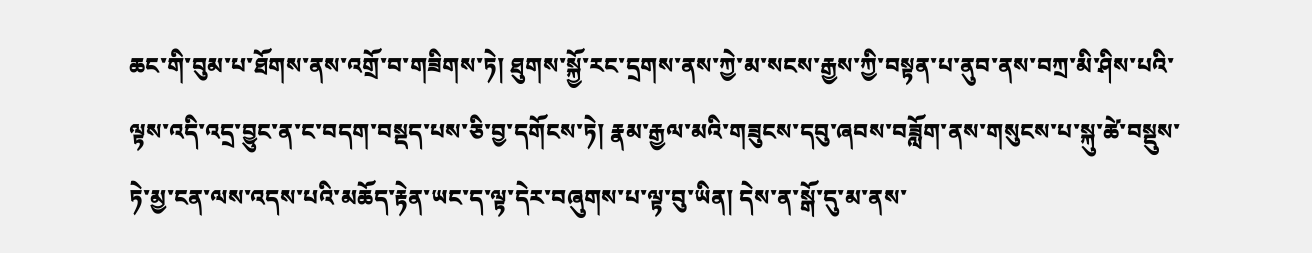ཆང་གི་བུམ་པ་ཐོགས་ནས་འགྲོ་བ་གཟིགས་ཏེ། ཐུགས་སྐྱོ་རང་དྲགས་ནས་ཀྱེ་མ་སངས་རྒྱས་ཀྱི་བསྟན་པ་ནུབ་ནས་བཀྲ་མི་ཤིས་པའི་ལྟས་འདི་འདྲ་བྱུང་ན་ང་བདག་བསྡད་པས་ཅི་བྱ་དགོངས་ཏེ། རྣམ་རྒྱལ་མའི་གཟུངས་དབུ་ཞབས་བཟློག་ནས་གསུངས་པ་སྐུ་ཚེ་བསྡུས་ཏེ་མྱ་ངན་ལས་འདས་པའི་མཆོད་རྟེན་ཡང་ད་ལྟ་དེར་བཞུགས་པ་ལྟ་བུ་ཡིན། དེས་ན་སྒོ་དུ་མ་ནས་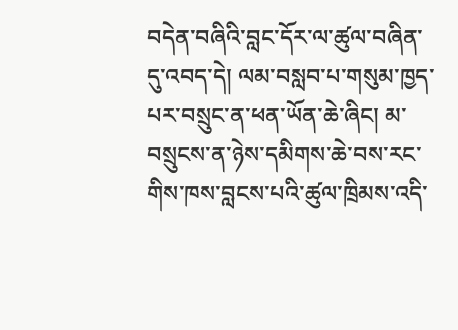བདེན་བཞིའི་བླང་དོར་ལ་ཚུལ་བཞིན་དུ་འབད་དེ། ལམ་བསླབ་པ་གསུམ་ཁྱད་པར་བསྲུང་ན་ཕན་ཡོན་ཆེ་ཞིང། མ་བསྲུངས་ན་ཉེས་དམིགས་ཆེ་བས་རང་གིས་ཁས་བླངས་པའི་ཚུལ་ཁྲིམས་འདི་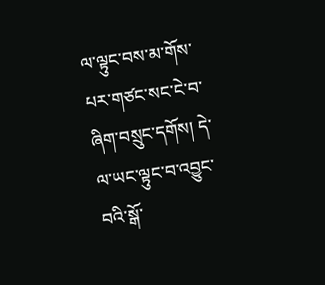ལ་ལྟུང་བས་མ་གོས་པར་གཙང་སང་ངེ་བ་ཞིག་བསྲུང་དགོས། དེ་ལ་ཡང་ལྟུང་བ་འབྱུང་བའི་སྒོ་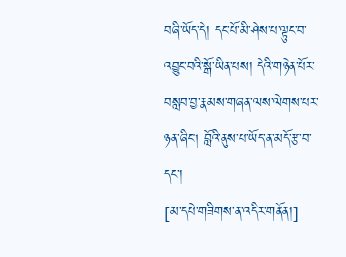བཞི་ཡོད་དེ། དང་པོ་མི་ཤེས་པ་ལྟུང་བ་འབྱུང་བའི་སྒོ་ཡིན་པས། དེའི་གཉེན་པོར་བསླབ་བྱ་རྣམས་གཞན་ལས་ལེགས་པར་ཉན་ཞིང། བློའི་ནུས་པ་ཡོད་ན་མདོ་རྩ་བ་དང་།
[མ་དཔེ་གཟིགས་ན་འདིར་གནོན།]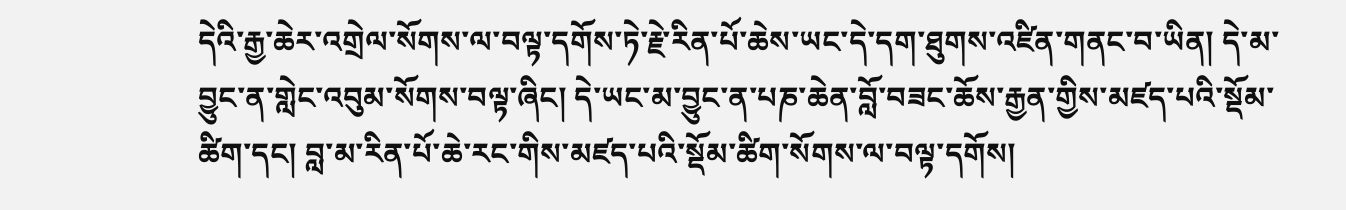དེའི་རྒྱ་ཆེར་འགྲེལ་སོགས་ལ་བལྟ་དགོས་ཏེ་རྗེ་རིན་པོ་ཆེས་ཡང་དེ་དག་ཐུགས་འཛིན་གནང་བ་ཡིན། དེ་མ་བྱུང་ན་གླེང་འབུམ་སོགས་བལྟ་ཞིང། དེ་ཡང་མ་བྱུང་ན་པཎ་ཆེན་བློ་བཟང་ཆོས་རྒྱན་གྱིས་མཛད་པའི་སྡོམ་ཚིག་དང། བླ་མ་རིན་པོ་ཆེ་རང་གིས་མཛད་པའི་སྡོམ་ཚིག་སོགས་ལ་བལྟ་དགོས།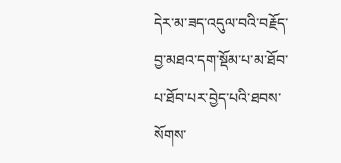དེར་མ་ཟད་འདུལ་བའི་བརྗོད་བྱ་མཐའ་དག་སྡོམ་པ་མ་ཐོབ་པ་ཐོབ་པར་བྱེད་པའི་ཐབས་སོགས་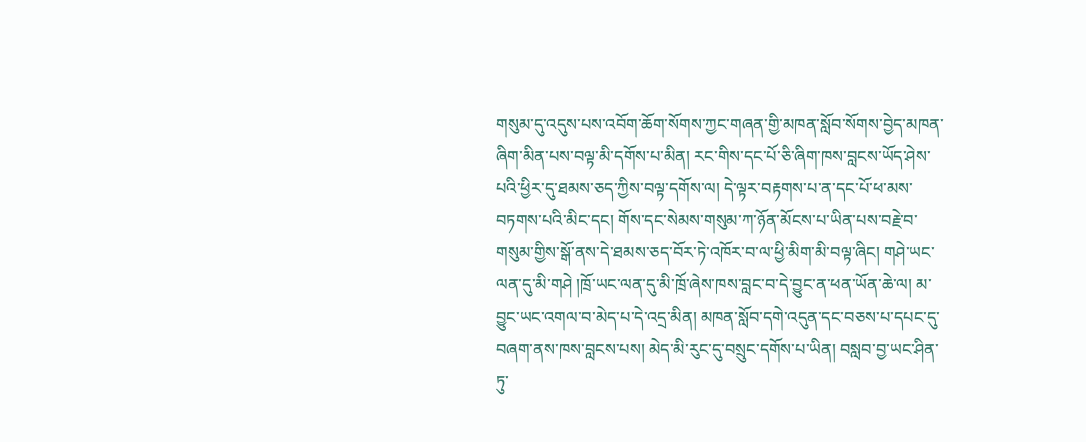གསུམ་དུ་འདུས་པས་འབོག་ཆོག་སོགས་ཀྱང་གཞན་གྱི་མཁན་སློབ་སོགས་བྱེད་མཁན་ཞིག་མིན་པས་བལྟ་མི་དགོས་པ་མིན། རང་གིས་དང་པོ་ཅི་ཞིག་ཁས་བླངས་ཡོད་ཤེས་པའི་ཕྱིར་དུ་ཐམས་ཅད་ཀྱིས་བལྟ་དགོས་ལ། དེ་ལྟར་བརྟགས་པ་ན་དང་པོ་ཕ་མས་བཏགས་པའི་མིང་དང། གོས་དང་སེམས་གསུམ་ཀ་ཉོན་མོངས་པ་ཡིན་པས་བརྗེ་བ་གསུམ་གྱིས་སྒོ་ནས་དེ་ཐམས་ཅད་བོར་ཏེ་འཁོར་བ་ལ་ཕྱི་མིག་མི་བལྟ་ཞིང། གཤེ་ཡང་ལན་དུ་མི་གཤེ །ཁྲོ་ཡང་ལན་དུ་མི་ཁྲོ་ཞེས་ཁས་བླང་བ་དེ་བྱུང་ན་ཕན་ཡོན་ཆེ་ལ། མ་བྱུང་ཡང་འགལ་བ་མེད་པ་དེ་འདྲ་མིན། མཁན་སློབ་དགེ་འདུན་དང་བཅས་པ་དཔང་དུ་བཞག་ནས་ཁས་བླངས་པས། མེད་མི་རུང་དུ་བསྲུང་དགོས་པ་ཡིན། བསླབ་བྱ་ཡང་ཤིན་ཏུ་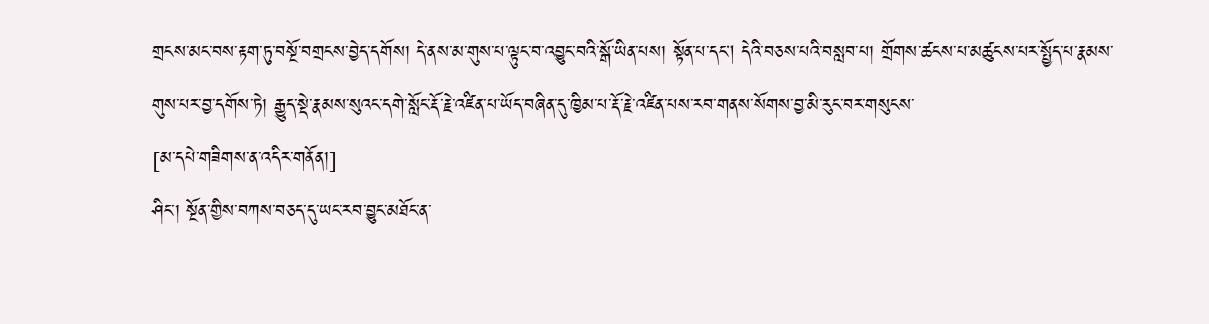གྲངས་མང་བས་རྟག་ཏུ་བསྔོ་བགྲངས་བྱེད་དགོས། དེ་ནས་མ་གུས་པ་ལྟུང་བ་འབྱུང་བའི་སྒོ་ཡིན་པས། སྟོན་པ་དང། དེའི་བཅས་པའི་བསླབ་པ། གྲོགས་ཚངས་པ་མཚུངས་པར་སྤྱོད་པ་རྣམས་གུས་པར་བྱ་དགོས་ཏེ། རྒྱུད་སྡེ་རྣམས་སུའང་དགེ་སློང་རྡོ་རྗེ་འཛིན་པ་ཡོད་བཞིན་དུ་ཁྱིམ་པ་རྡོ་རྗེ་འཛིན་པས་རབ་གནས་སོགས་བྱ་མི་རུང་བར་གསུངས་
[མ་དཔེ་གཟིགས་ན་འདིར་གནོན།]
ཤིང་། སྔོན་གྱིས་བཀས་བཅད་དུ་ཡང་རབ་བྱུང་མཐོང་ན་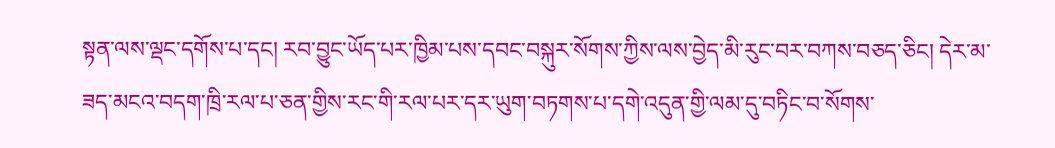སྟན་ལས་ལྡང་དགོས་པ་དང། རབ་བྱུང་ཡོད་པར་ཁྱིམ་པས་དབང་བསྐུར་སོགས་ཀྱིས་ལས་བྱེད་མི་རུང་བར་བཀས་བཅད་ཅིང། དེར་མ་ཟད་མངའ་བདག་ཁྲི་རལ་པ་ཅན་གྱིས་རང་གི་རལ་པར་དར་ཡུག་བཏགས་པ་དགེ་འདུན་གྱི་ལམ་དུ་བཏིང་བ་སོགས་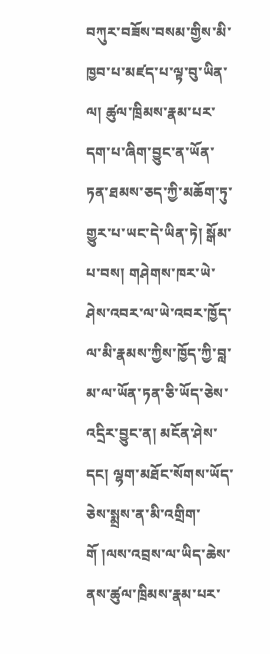བཀུར་བཟོས་བསམ་གྱིས་མི་ཁྱབ་པ་མཛད་པ་ལྟ་བུ་ཡིན་ལ། ཚུལ་ཁྲིམས་རྣམ་པར་དག་པ་ཞིག་བྱུང་ན་ཡོན་ཏན་ཐམས་ཅད་ཀྱི་མཆོག་ཏུ་གྱུར་པ་ཡང་དེ་ཡིན་ཏེ། སྒོམ་པ་བས། གཤེགས་ཁར་ཡེ་ཤེས་འབར་ལ་ཡེ་འབར་ཁྱོད་ལ་མི་རྣམས་ཀྱིས་ཁྱོད་ཀྱི་བླ་མ་ལ་ཡོན་ཏན་ཅི་ཡོད་ཅེས་འདྲིར་བྱུང་ན། མངོན་ཤེས་དང། ལྷག་མཐོང་སོགས་ཡོད་ཅེས་སྨྲས་ན་མི་འགྲིག་གོ །ལས་འབྲས་ལ་ཡིད་ཆེས་ནས་ཚུལ་ཁྲིམས་རྣམ་པར་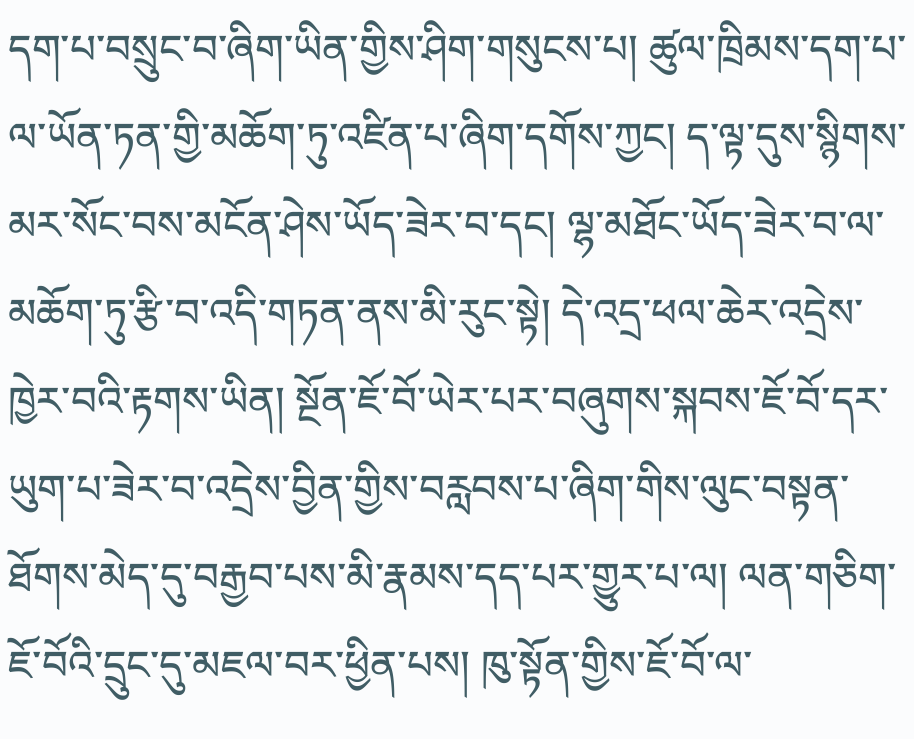དག་པ་བསྲུང་བ་ཞིག་ཡིན་གྱིས་ཤིག་གསུངས་པ། ཚུལ་ཁྲིམས་དག་པ་ལ་ཡོན་ཏན་གྱི་མཆོག་ཏུ་འཛིན་པ་ཞིག་དགོས་ཀྱང། ད་ལྟ་དུས་སྙིགས་མར་སོང་བས་མངོན་ཤེས་ཡོད་ཟེར་བ་དང། ལྷ་མཐོང་ཡོད་ཟེར་བ་ལ་མཆོག་ཏུ་རྩི་བ་འདི་གཏན་ནས་མི་རུང་སྟེ། དེ་འདྲ་ཕལ་ཆེར་འདྲེས་ཁྱེར་བའི་རྟགས་ཡིན། སྔོན་ཇོ་བོ་ཡེར་པར་བཞུགས་སྐབས་ཇོ་བོ་དར་ཡུག་པ་ཟེར་བ་འདྲེས་བྱིན་གྱིས་བརླབས་པ་ཞིག་གིས་ལུང་བསྟན་ཐོགས་མེད་དུ་བརྒྱབ་པས་མི་རྣམས་དད་པར་གྱུར་པ་ལ། ལན་གཅིག་ཇོ་བོའི་དྲུང་དུ་མཇལ་བར་ཕྱིན་པས། ཁུ་སྟོན་གྱིས་ཇོ་བོ་ལ་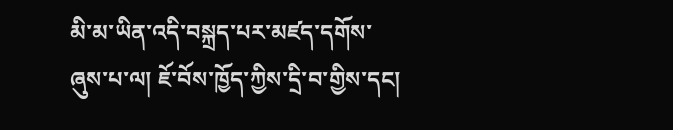མི་མ་ཡིན་འདི་བསྐྲད་པར་མཛད་དགོས་ཞུས་པ་ལ། ཇོ་བོས་ཁྱོད་ཀྱིས་དྲི་བ་གྱིས་དང།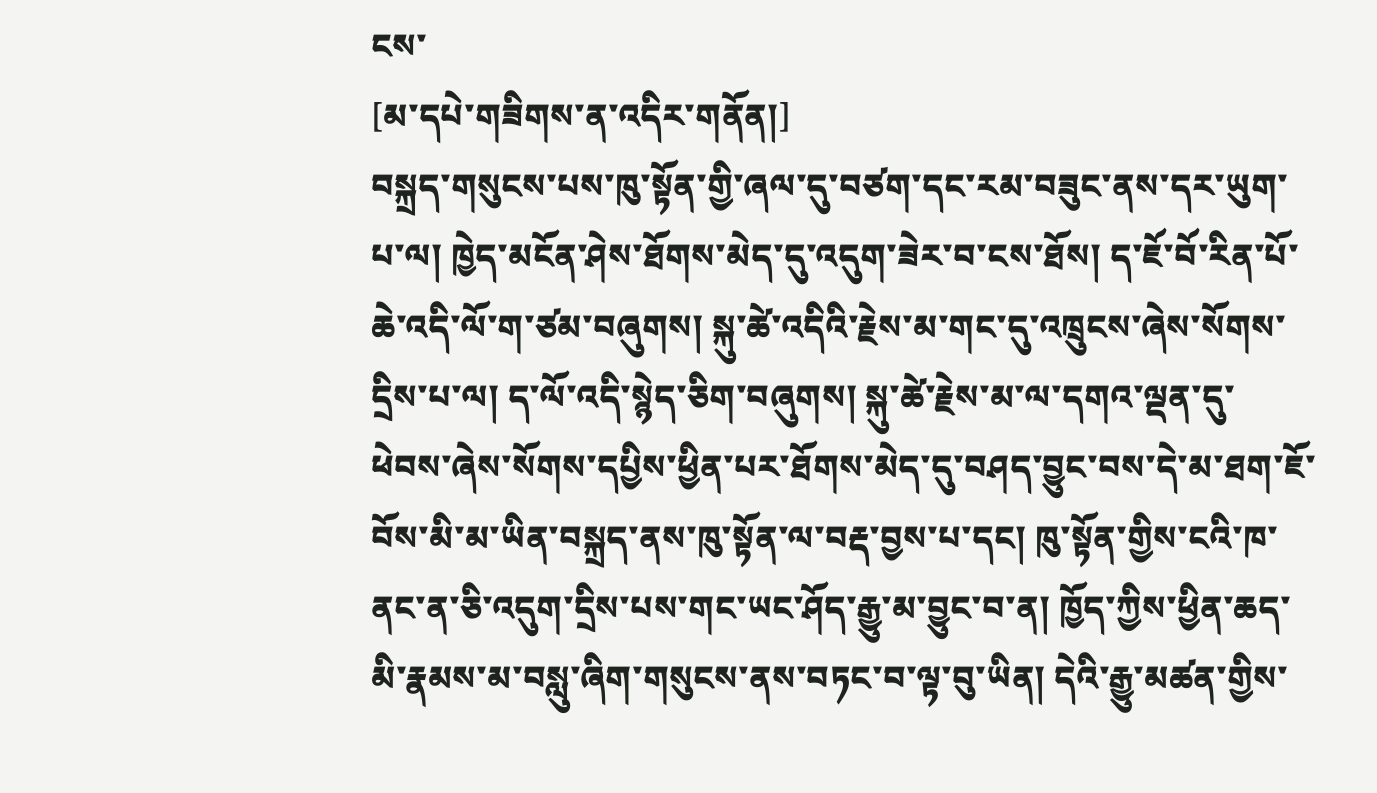ངས་
[མ་དཔེ་གཟིགས་ན་འདིར་གནོན།]
བསྐྲད་གསུངས་པས་ཁུ་སྟོན་གྱི་ཞལ་དུ་བཙག་དང་རམ་བཟུང་ནས་དར་ཡུག་པ་ལ། ཁྱེད་མངོན་ཤེས་ཐོགས་མེད་དུ་འདུག་ཟེར་བ་ངས་ཐོས། ད་ཇོ་བོ་རིན་པོ་ཆེ་འདི་ལོ་ག་ཙམ་བཞུགས། སྐུ་ཚེ་འདིའི་རྗེས་མ་གང་དུ་འཁྲུངས་ཞེས་སོགས་དྲིས་པ་ལ། ད་ལོ་འདི་སྙེད་ཅིག་བཞུགས། སྐུ་ཚེ་རྗེས་མ་ལ་དགའ་ལྡན་དུ་ཕེབས་ཞེས་སོགས་དཔྱིས་ཕྱིན་པར་ཐོགས་མེད་དུ་བཤད་བྱུང་བས་དེ་མ་ཐག་ཇོ་བོས་མི་མ་ཡིན་བསྐྲད་ནས་ཁུ་སྟོན་ལ་བརྡ་བྱས་པ་དང། ཁུ་སྟོན་གྱིས་ངའི་ཁ་ནང་ན་ཅི་འདུག་དྲིས་པས་གང་ཡང་ཤོད་རྒྱུ་མ་བྱུང་བ་ན། ཁྱོད་ཀྱིས་ཕྱིན་ཆད་མི་རྣམས་མ་བསླུ་ཞིག་གསུངས་ནས་བཏང་བ་ལྟ་བུ་ཡིན། དེའི་རྒྱུ་མཚན་གྱིས་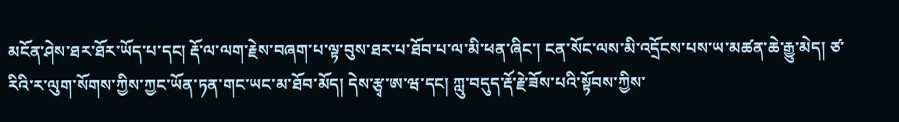མངོན་ཤེས་ཐར་ཐོར་ཡོད་པ་དང། རྡོ་ལ་ལག་རྗེས་བཞག་པ་ལྟ་བུས་ཐར་པ་ཐོབ་པ་ལ་མི་ཕན་ཞིང་། ངན་སོང་ལས་མི་འདྲོངས་པས་ཡ་མཚན་ཆེ་རྒྱུ་མེད། ཙ་རིའི་ར་ལུག་སོགས་ཀྱིས་ཀྱང་ཡོན་ཏན་གང་ཡང་མ་ཐོབ་མོད། དེས་རྩྭ་ཨ་ཝ་དང། ཀླུ་བདུད་རྡོ་རྗེ་ཟོས་པའི་སྟོབས་ཀྱིས་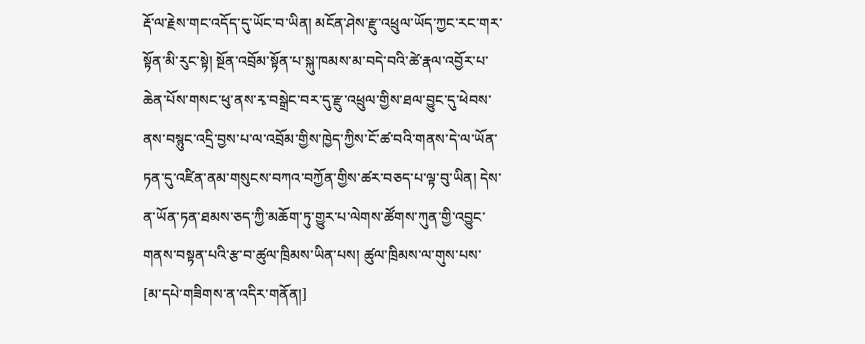རྡོ་ལ་རྗེས་གང་འདོད་དུ་ཡོང་བ་ཡིན། མངོན་ཤེས་རྫུ་འཕྲུལ་ཡོད་ཀྱང་རང་གར་སྟོན་མི་རུང་སྟེ། སྔོན་འབྲོམ་སྟོན་པ་སྐུ་ཁམས་མ་བདེ་བའི་ཚེ་རྣལ་འབྱོར་པ་ཆེན་པོས་གསང་ཕུ་ནས་རྭ་བསྒྲེང་བར་དུ་རྫུ་འཕྲུལ་གྱིས་ཐལ་བྱུང་དུ་ཕེབས་ནས་བསྙུང་འདྲི་བྱས་པ་ལ་འབྲོམ་གྱིས་ཁྱེད་ཀྱིས་ངོ་ཚ་བའི་གནས་དེ་ལ་ཡོན་ཏན་དུ་འཛིན་ནམ་གསུངས་བཀའ་བཀྱོན་གྱིས་ཚར་བཅད་པ་ལྟ་བུ་ཡིན། དེས་ན་ཡོན་ཏན་ཐམས་ཅད་ཀྱི་མཆོག་ཏུ་གྱུར་པ་ལེགས་ཚོགས་ཀུན་གྱི་འབྱུང་གནས་བསྟན་པའི་རྩ་བ་ཚུལ་ཁྲིམས་ཡིན་པས། ཚུལ་ཁྲིམས་ལ་གུས་པས་
[མ་དཔེ་གཟིགས་ན་འདིར་གནོན།]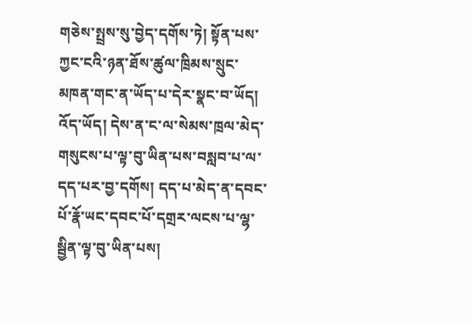གཅེས་སྤྲས་སུ་བྱེད་དགོས་ཏེ། སྟོན་པས་ཀྱང་ངའི་ཉན་ཐོས་ཚུལ་ཁྲིམས་སྲུང་མཁན་གང་ན་ཡོད་པ་དེར་སྣང་བ་ཡོད། འོད་ཡོད། དེས་ན་ང་ལ་སེམས་ཁྲལ་མེད་གསུངས་པ་ལྟ་བུ་ཡིན་པས་བསླབ་པ་ལ་དད་པར་བྱ་དགོས། དད་པ་མེད་ན་དབང་པོ་རྣོ་ཡང་དབང་པོ་དགྲར་ལངས་པ་ལྷ་སྦྱིན་ལྟ་བུ་ཡིན་པས།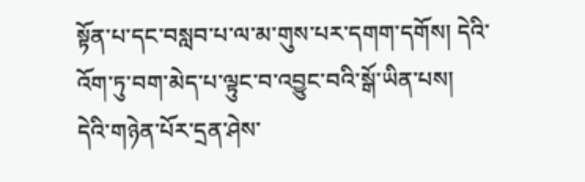སྟོན་པ་དང་བསླབ་པ་ལ་མ་གུས་པར་དགག་དགོས། དེའི་འོག་ཏུ་བག་མེད་པ་ལྟུང་བ་འབྱུང་བའི་སྒོ་ཡིན་པས། དེའི་གཉེན་པོར་དྲན་ཤེས་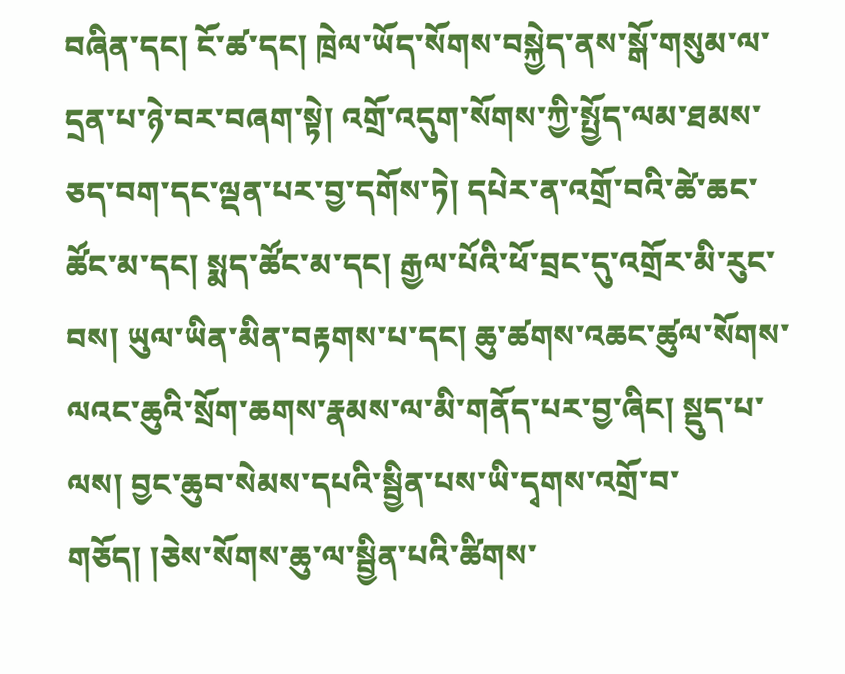བཞིན་དང། ངོ་ཚ་དང། ཁྲེལ་ཡོད་སོགས་བསྐྱེད་ནས་སྒོ་གསུམ་ལ་དྲན་པ་ཉེ་བར་བཞག་སྟེ། འགྲོ་འདུག་སོགས་ཀྱི་སྤྱོད་ལམ་ཐམས་ཅད་བག་དང་ལྡན་པར་བྱ་དགོས་ཏེ། དཔེར་ན་འགྲོ་བའི་ཚེ་ཆང་ཚོང་མ་དང། སྨད་ཚོང་མ་དང། རྒྱལ་པོའི་ཕོ་བྲང་དུ་འགྲོར་མི་རུང་བས། ཡུལ་ཡིན་མིན་བརྟགས་པ་དང། ཆུ་ཚགས་འཆང་ཚུལ་སོགས་ལའང་ཆུའི་སྲོག་ཆགས་རྣམས་ལ་མི་གནོད་པར་བྱ་ཞིང། སྡུད་པ་ལས། བྱང་ཆུབ་སེམས་དཔའི་སྦྱིན་པས་ཡི་དྭགས་འགྲོ་བ་གཅོད། །ཅེས་སོགས་ཆུ་ལ་སྦྱིན་པའི་ཚིགས་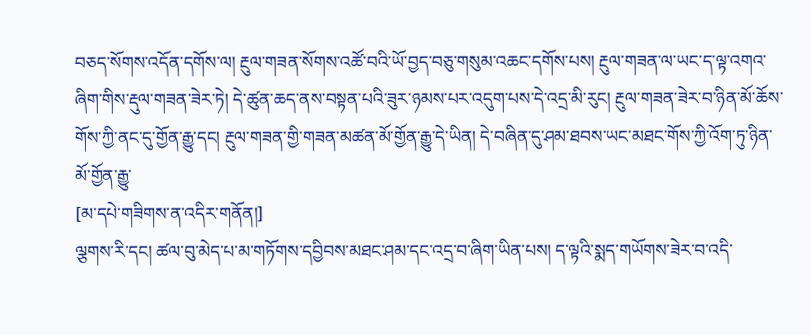བཅད་སོགས་འདོན་དགོས་ལ། རྔུལ་གཟན་སོགས་འཚོ་བའི་ཡོ་བྱད་བཅུ་གསུམ་འཆང་དགོས་པས། རྔུལ་གཟན་ལ་ཡང་ད་ལྟ་འགའ་ཞིག་གིས་རྡུལ་གཟན་ཟེར་ཏེ། དེ་ཚུན་ཆད་ནས་བསྟན་པའི་ཟུར་ཉམས་པར་འདུག་པས་དེ་འདྲ་མི་རུང། རྔུལ་གཟན་ཟེར་བ་ཉིན་མོ་ཆོས་གོས་ཀྱི་ནང་དུ་གྱོན་རྒྱུ་དང། རྔུལ་གཟན་གྱི་གཟན་མཚན་མོ་གྱོན་རྒྱུ་དེ་ཡིན། དེ་བཞིན་དུ་ཤམ་ཐབས་ཡང་མཐང་གོས་ཀྱི་འོག་ཏུ་ཉིན་མོ་གྱོན་རྒྱུ་
[མ་དཔེ་གཟིགས་ན་འདིར་གནོན།]
ལྕགས་རི་དང། ཚལ་བུ་མེད་པ་མ་གཏོགས་དབྱིབས་མཐང་ཤམ་དང་འདྲ་བ་ཞིག་ཡིན་པས། ད་ལྟའི་སྨད་གཡོགས་ཟེར་བ་འདི་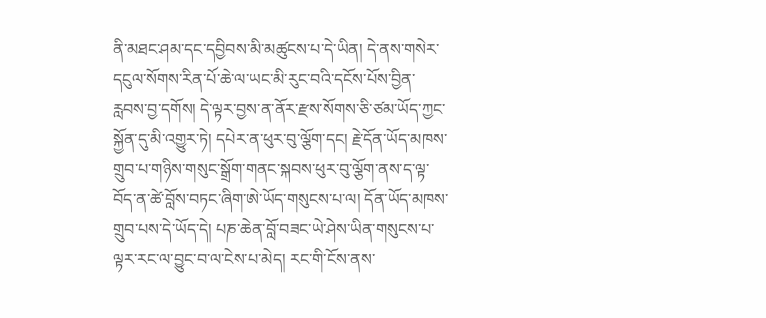ནི་མཐང་ཤམ་དང་དབྱིབས་མི་མཚུངས་པ་དེ་ཡིན། དེ་ནས་གསེར་དངུལ་སོགས་རིན་པོ་ཆེ་ལ་ཡང་མི་རུང་བའི་དངོས་པོས་བྱིན་རླབས་བྱ་དགོས། དེ་ལྟར་བྱས་ན་ནོར་རྫས་སོགས་ཅི་ཙམ་ཡོད་ཀྱང་སྐྱོན་དུ་མི་འགྱུར་ཏེ། དཔེར་ན་ཕུར་བུ་ལྕོག་དང། རྗེ་དོན་ཡོད་མཁས་གྲུབ་པ་གཉིས་གསུང་སྒྲོག་གནང་སྐབས་ཕུར་བུ་ལྕོག་ནས་ད་ལྟ་བོད་ན་ཚེ་བློས་བཏང་ཞིག་ཨེ་ཡོད་གསུངས་པ་ལ། དོན་ཡོད་མཁས་གྲུབ་པས་དེ་ཡོད་དེ། པཎ་ཆེན་བློ་བཟང་ཡེ་ཤེས་ཡིན་གསུངས་པ་ལྟར་རང་ལ་བྱུང་བ་ལ་ངེས་པ་མེད། རང་གི་ངོས་ནས་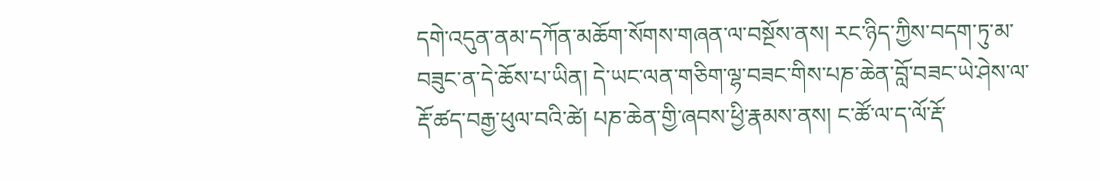དགེ་འདུན་ནམ་དཀོན་མཆོག་སོགས་གཞན་ལ་བསྔོས་ནས། རང་ཉིད་ཀྱིས་བདག་ཏུ་མ་བཟུང་ན་དེ་ཆོས་པ་ཡིན། དེ་ཡང་ལན་གཅིག་ལྷ་བཟང་གིས་པཎ་ཆེན་བློ་བཟང་ཡེ་ཤེས་ལ་རྡོ་ཚད་བརྒྱ་ཕུལ་བའི་ཚེ། པཎ་ཆེན་གྱི་ཞབས་ཕྱི་རྣམས་ནས། ང་ཚོ་ལ་ད་ལོ་རྡོ་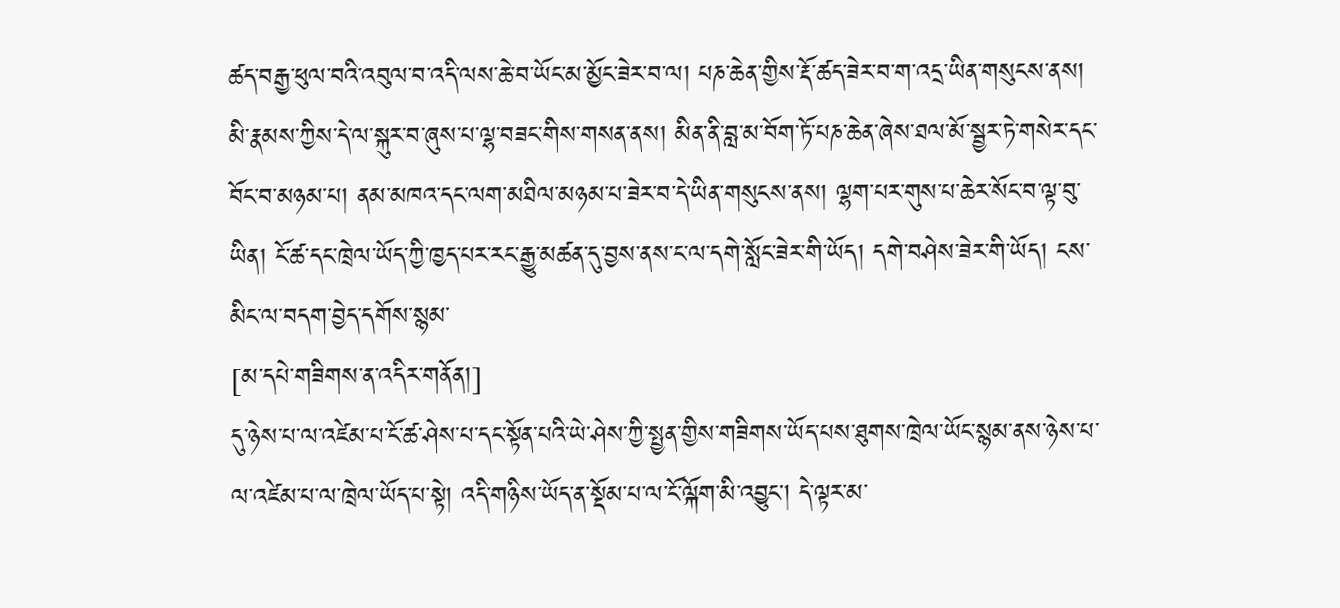ཚད་བརྒྱ་ཕུལ་བའི་འབུལ་བ་འདི་ལས་ཆེ་བ་ཡོང་མ་མྱོང་ཟེར་བ་ལ། པཎ་ཆེན་གྱིས་རྡོ་ཚད་ཟེར་བ་ག་འདྲ་ཡིན་གསུངས་ནས། མི་རྣམས་ཀྱིས་དེ་ལ་སྐུར་བ་ཞུས་པ་ལྷ་བཟང་གིས་གསན་ནས། མིན་ནི་བླ་མ་བོག་ཏོ་པཎ་ཆེན་ཞེས་ཐལ་མོ་སྦྱར་ཏེ་གསེར་དང་བོང་བ་མཉམ་པ། ནམ་མཁའ་དང་ལག་མཐིལ་མཉམ་པ་ཟེར་བ་དེ་ཡིན་གསུངས་ནས། ལྷག་པར་གུས་པ་ཆེར་སོང་བ་ལྟ་བུ་ཡིན། ངོ་ཚ་དང་ཁྲེལ་ཡོད་ཀྱི་ཁྱད་པར་རང་རྒྱུ་མཚན་དུ་བྱས་ནས་ང་ལ་དགེ་སློང་ཟེར་གི་ཡོད། དགེ་བཤེས་ཟེར་གི་ཡོད། ངས་མིང་ལ་བདག་བྱེད་དགོས་སྙམ་
[མ་དཔེ་གཟིགས་ན་འདིར་གནོན།]
དུ་ཉེས་པ་ལ་འཛེམ་པ་ངོ་ཚ་ཤེས་པ་དང་སྟོན་པའི་ཡེ་ཤེས་ཀྱི་སྤྱན་གྱིས་གཟིགས་ཡོད་པས་ཐུགས་ཁྲེལ་ཡོང་སྙམ་ནས་ཉེས་པ་ལ་འཛེམ་པ་ལ་ཁྲེལ་ཡོད་པ་སྟེ། འདི་གཉིས་ཡོད་ན་སྡོམ་པ་ལ་ངོ་ལྐོག་མི་འབྱུང། དེ་ལྟར་མ་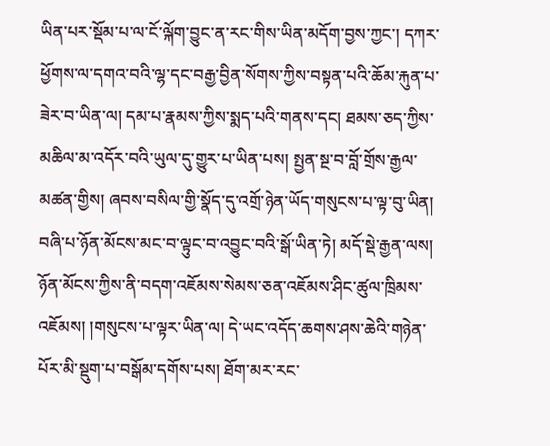ཡིན་པར་སྡོམ་པ་ལ་ངོ་ལྐོག་བྱུང་ན་རང་གིས་ཡིན་མདོག་བྱས་ཀྱང་། དཀར་ཕྱོགས་ལ་དགའ་བའི་ལྷ་དང་བརྒྱ་བྱིན་སོགས་ཀྱིས་བསྟན་པའི་ཆོམ་རྐུན་པ་ཟེར་བ་ཡིན་ལ། དམ་པ་རྣམས་ཀྱིས་སྨད་པའི་གནས་དང། ཐམས་ཅད་ཀྱིས་མཆིལ་མ་འདོར་བའི་ཡུལ་དུ་གྱུར་པ་ཡིན་པས། སྤྱན་སྔ་བ་བློ་གྲོས་རྒྱལ་མཚན་གྱིས། ཞབས་བསིལ་གྱི་སྣོད་དུ་འགྲོ་ཉེན་ཡོད་གསུངས་པ་ལྟ་བུ་ཡིན། བཞི་པ་ཉོན་མོངས་མང་བ་ལྟུང་བ་འབྱུང་བའི་སྒོ་ཡིན་ཏེ། མདོ་སྡེ་རྒྱན་ལས། ཉོན་མོངས་ཀྱིས་ནི་བདག་འཇོམས་སེམས་ཅན་འཇོམས་ཤིང་ཚུལ་ཁྲིམས་འཇོམས། །གསུངས་པ་ལྟར་ཡིན་ལ། དེ་ཡང་འདོད་ཆགས་ཤས་ཆེའི་གཉེན་པོར་མི་སྡུག་པ་བསྒོམ་དགོས་པས། ཐོག་མར་རང་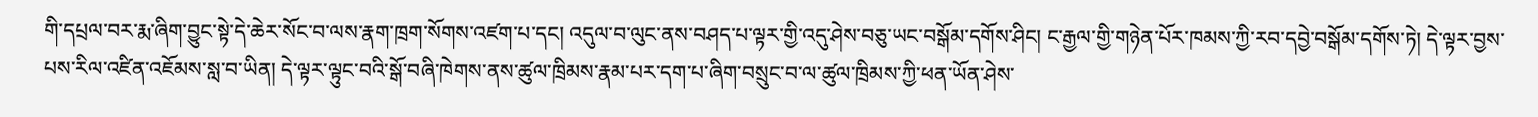གི་དཔྲལ་བར་རྨ་ཞིག་བྱུང་སྟེ་དེ་ཆེར་སོང་བ་ལས་རྣག་ཁྲག་སོགས་འཛག་པ་དང། འདུལ་བ་ལུང་ནས་བཤད་པ་ལྟར་གྱི་འདུ་ཤེས་བཅུ་ཡང་བསྒོམ་དགོས་ཤིང། ང་རྒྱལ་གྱི་གཉེན་པོར་ཁམས་ཀྱི་རབ་དབྱེ་བསྒོམ་དགོས་ཏེ། དེ་ལྟར་བྱས་པས་རིལ་འཛིན་འཇོམས་སླ་བ་ཡིན། དེ་ལྟར་ལྟུང་བའི་སྒོ་བཞི་ཁེགས་ནས་ཚུལ་ཁྲིམས་རྣམ་པར་དག་པ་ཞིག་བསྲུང་བ་ལ་ཚུལ་ཁྲིམས་ཀྱི་ཕན་ཡོན་ཤེས་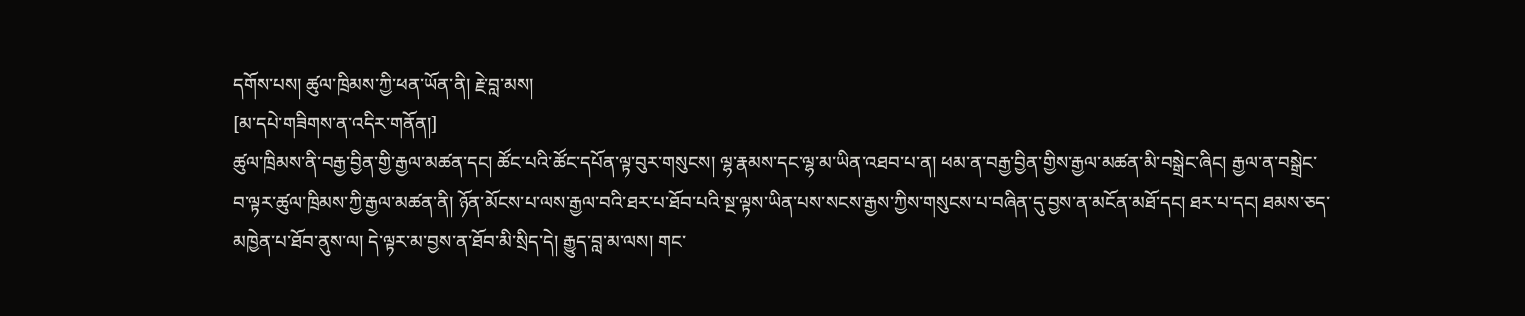དགོས་པས། ཚུལ་ཁྲིམས་ཀྱི་ཕན་ཡོན་ནི། རྗེ་བླ་མས།
[མ་དཔེ་གཟིགས་ན་འདིར་གནོན།]
ཚུལ་ཁྲིམས་ནི་བརྒྱ་བྱིན་གྱི་རྒྱལ་མཚན་དང། ཚོང་པའི་ཚོང་དཔོན་ལྟ་བུར་གསུངས། ལྷ་རྣམས་དང་ལྷ་མ་ཡིན་འཐབ་པ་ན། ཕམ་ན་བརྒྱ་བྱིན་གྱིས་རྒྱལ་མཚན་མི་བསྒྲེང་ཞིང། རྒྱལ་ན་བསྒྲེང་བ་ལྟར་ཚུལ་ཁྲིམས་ཀྱི་རྒྱལ་མཚན་ནི། ཉོན་མོངས་པ་ལས་རྒྱལ་བའི་ཐར་པ་ཐོབ་པའི་སྔ་ལྟས་ཡིན་པས་སངས་རྒྱས་ཀྱིས་གསུངས་པ་བཞིན་དུ་བྱས་ན་མངོན་མཐོ་དང། ཐར་པ་དང། ཐམས་ཅད་མཁྱེན་པ་ཐོབ་ནུས་ལ། དེ་ལྟར་མ་བྱས་ན་ཐོབ་མི་སྲིད་དེ། རྒྱུད་བླ་མ་ལས། གང་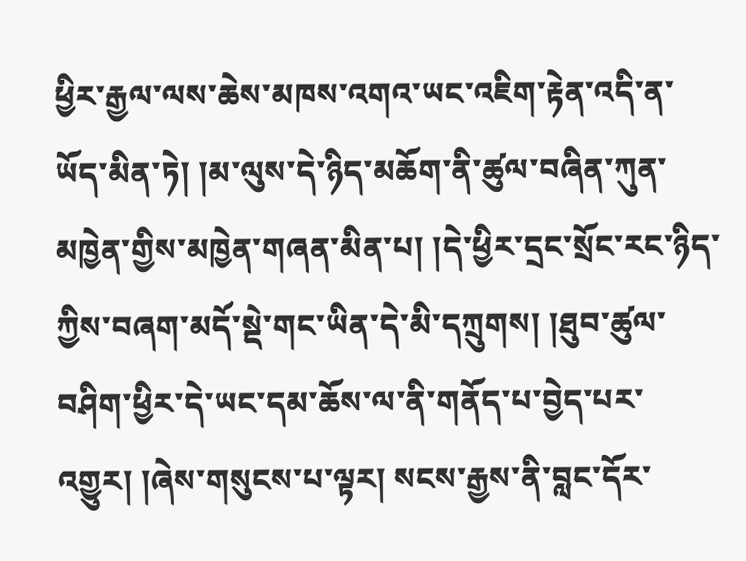ཕྱིར་རྒྱལ་ལས་ཆེས་མཁས་འགའ་ཡང་འཇིག་རྟེན་འདི་ན་ཡོད་མིན་ཏེ། །མ་ལུས་དེ་ཉིད་མཆོག་ནི་ཚུལ་བཞིན་ཀུན་མཁྱེན་གྱིས་མཁྱེན་གཞན་མིན་པ། །དེ་ཕྱིར་དྲང་སྲོང་རང་ཉིད་ཀྱིས་བཞག་མདོ་སྡེ་གང་ཡིན་དེ་མི་དཀྲུགས། །ཐུབ་ཚུལ་བཤིག་ཕྱིར་དེ་ཡང་དམ་ཆོས་ལ་ནི་གནོད་པ་བྱེད་པར་འགྱུར། །ཞེས་གསུངས་པ་ལྟར། སངས་རྒྱས་ནི་བླང་དོར་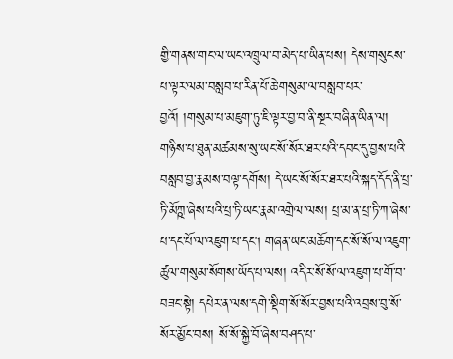གྱི་གནས་གང་ལ་ཡང་འཁྲུལ་བ་མེད་པ་ཡིན་པས། དེས་གསུངས་པ་ལྟར་ལམ་བསླབ་པ་རིན་པོ་ཆེ་གསུམ་ལ་བསླབ་པར་བྱའོ། །གསུམ་པ་མཇུག་ཏུ་ཇི་ལྟར་བྱ་བ་ནི་སྔར་བཞིན་ཡིན་ལ། གཉིས་པ་ཐུན་མཚམས་སུ་ཡང་སོ་སོར་ཐར་པའི་དབང་དུ་བྱས་པའི་བསླབ་བྱ་རྣམས་བལྟ་དགོས། དེ་ཡང་སོ་སོར་ཐར་པའི་སྐད་དོད་ནི་པྲ་ཏི་མོཀྵ་ཞེས་པའི་པྲ་ཏི་ཡང་རྣམ་འགྲེལ་ལས། པྲ་མ་ན་པྲ་ཏི་ཀ་ཞེས་པ་དང་པོ་ལ་འཇུག་པ་དང། གཞན་ཡང་མཆོག་དང་སོ་སོ་ལ་འཇུག་ཚུལ་གསུམ་སོགས་ཡོད་པ་ལས། འདིར་སོ་སོ་ལ་འཇུག་པ་གོ་བ་བཟང་སྟེ། དཔེར་ན་ལས་དགེ་སྡིག་སོ་སོར་བྱས་པའི་འབྲས་བུ་སོ་སོར་མྱོང་བས། སོ་སོ་སྐྱེ་བོ་ཞེས་བཤད་པ་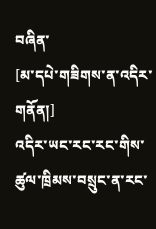བཞིན་
[མ་དཔེ་གཟིགས་ན་འདིར་གནོན།]
འདིར་ཡང་རང་རང་གིས་ཚུལ་ཁྲིམས་བསྲུང་ན་རང་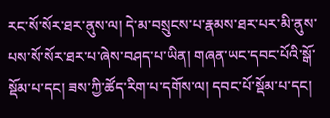རང་སོ་སོར་ཐར་ནུས་ལ། དེ་མ་བསྲུངས་པ་རྣམས་ཐར་པར་མི་ནུས་པས་སོ་སོར་ཐར་པ་ཞེས་བཤད་པ་ཡིན། གཞན་ཡང་དབང་པོའི་སྒོ་སྡོམ་པ་དང། ཟས་ཀྱི་ཚོད་རིག་པ་དགོས་ལ། དབང་པོ་སྡོམ་པ་དང།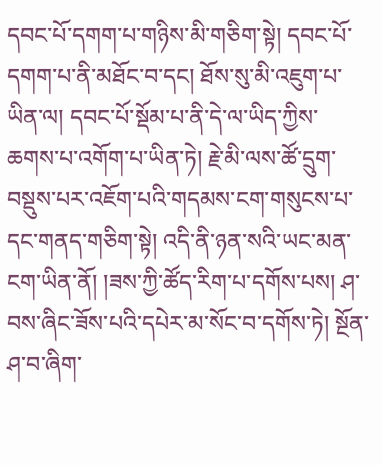དབང་པོ་དགག་པ་གཉིས་མི་གཅིག་སྟེ། དབང་པོ་དགག་པ་ནི་མཐོང་བ་དང། ཐོས་སུ་མི་འཇུག་པ་ཡིན་ལ། དབང་པོ་སྡོམ་པ་ནི་དེ་ལ་ཡིད་ཀྱིས་ཆགས་པ་འགོག་པ་ཡིན་ཏེ། རྗེ་མི་ལས་ཚོ་དྲུག་བསྡུས་པར་འཇོག་པའི་གདམས་ངག་གསུངས་པ་དང་གནད་གཅིག་སྟེ། འདི་ནི་ཉན་སའི་ཡང་མན་ངག་ཡིན་ནོ། །ཟས་ཀྱི་ཚོད་རིག་པ་དགོས་པས། ཤ་བས་ཞིང་ཟོས་པའི་དཔེར་མ་སོང་བ་དགོས་ཏེ། སྔོན་ཤ་བ་ཞིག་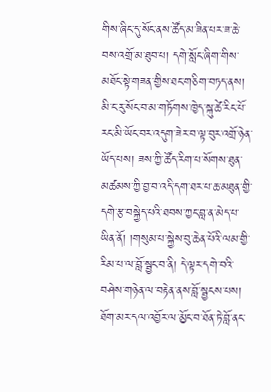གིས་ཞིང་དུ་སོང་ནས་ཚོད་མ་ཟིན་པར་ཟ་ཆེ་བས་འགྲོ་མ་ཐུབ་པ། དགེ་སློང་ཞིག་གིས་མཐོང་སྟེ་གཟན་གྱིས་ཐང་གཅིག་བཏད་ནས། མི་ང་རུ་སོང་བ་མ་གཏོགས་ཁྱེད་སྐུ་ཚེ་རིང་པོ་རང་མི་ཡོང་བར་འདུག་ཟེར་བ་ལྟ་བུར་འགྲོ་ཉེན་ཡོད་པས། ཟས་ཀྱི་ཚོད་རིག་པ་སོགས་ཐུན་མཚམས་ཀྱི་བྱ་བ་འདི་དག་ཐར་པ་ཆ་མཐུན་གྱི་དགེ་རྩ་བསྐྱེད་པའི་ཐབས་ཀྱང་བླ་ན་མེད་པ་ཡིན་ནོ། །གསུམ་པ་སྐྱེས་བུ་ཆེན་པོའི་ལམ་གྱི་རིམ་པ་ལ་བློ་སྦྱང་བ་ནི། དེ་ལྟར་དགེ་བའི་བཤེས་གཉེན་ལ་བརྟེན་ནས་བློ་སྦྱངས་པས། ཐོག་མར་དལ་འབྱོར་ལ་མྱོང་བ་ཐོན་ཏེ་བློ་ནང་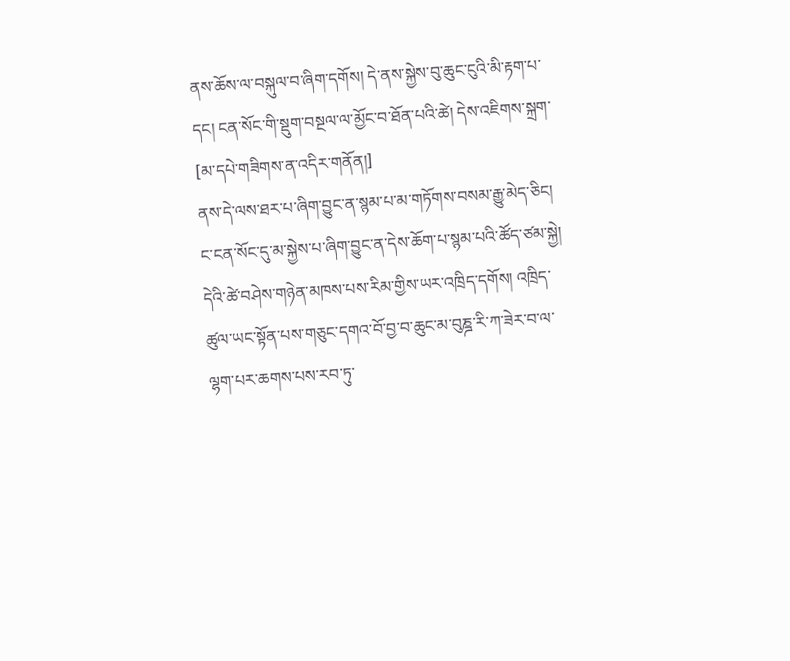ནས་ཆོས་ལ་བསྐུལ་བ་ཞིག་དགོས། དེ་ནས་སྐྱེས་བུ་ཆུང་ངུའི་མི་རྟག་པ་དང། ངན་སོང་གི་སྡུག་བསྔལ་ལ་མྱོང་བ་ཐོན་པའི་ཚེ། དེས་འཇིགས་སྐྲག་
[མ་དཔེ་གཟིགས་ན་འདིར་གནོན།]
ནས་དེ་ལས་ཐར་པ་ཞིག་བྱུང་ན་སྙམ་པ་མ་གཏོགས་བསམ་རྒྱུ་མེད་ཅིང། ང་ངན་སོང་དུ་མ་སྐྱེས་པ་ཞིག་བྱུང་ན་དེས་ཆོག་པ་སྙམ་པའི་ཚོད་ཙམ་སྐྱེ། དེའི་ཚེ་བཤེས་གཉེན་མཁས་པས་རིམ་གྱིས་ཡར་འཁྲིད་དགོས། འཁྲིད་ཚུལ་ཡང་སྟོན་པས་གཅུང་དགའ་བོ་བྱ་བ་ཆུང་མ་བུཎྜ་རི་ཀ་ཟེར་བ་ལ་ལྷག་པར་ཆགས་པས་རབ་ཏུ་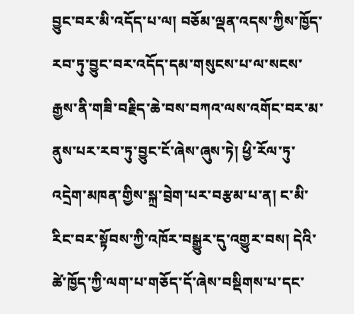བྱུང་བར་མི་འདོད་པ་ལ། བཅོམ་ལྡན་འདས་ཀྱིས་ཁྱོད་རབ་ཏུ་བྱུང་བར་འདོད་དམ་གསུངས་པ་ལ་སངས་རྒྱས་ནི་གཟི་བརྗིད་ཆེ་བས་བཀའ་ལས་འགོང་བར་མ་ནུས་པར་རབ་ཏུ་བྱུང་ངོ་ཞེས་ཞུས་ཏེ། ཕྱི་རོལ་ཏུ་འདྲེག་མཁན་གྱིས་སྐྲ་བྲེག་པར་བརྩམ་པ་ན། ང་མི་རིང་བར་སྟོབས་ཀྱི་འཁོར་བསྒྱུར་དུ་འགྱུར་བས། དེའི་ཚེ་ཁྱོད་ཀྱི་ལག་པ་གཅོད་དོ་ཞེས་བསྡིགས་པ་དང་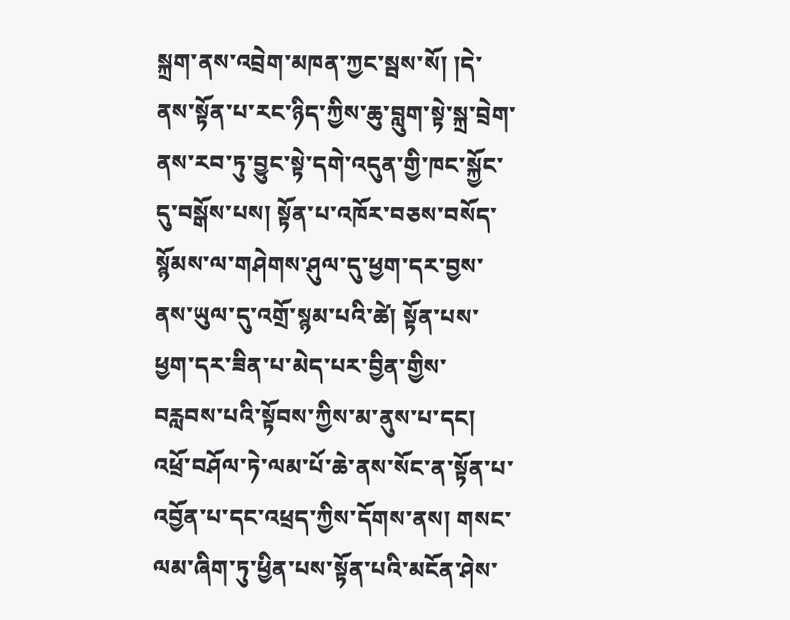སྐྲག་ནས་འབྲེག་མཁན་ཀྱང་སྦས་སོ། །དེ་ནས་སྟོན་པ་རང་ཉིད་ཀྱིས་ཆུ་བླུག་སྟེ་སྐྲ་བྲེག་ནས་རབ་ཏུ་བྱུང་སྟེ་དགེ་འདུན་གྱི་ཁང་སྐྱོང་དུ་བསྒོས་པས། སྟོན་པ་འཁོར་བཅས་བསོད་སྙོམས་ལ་གཤེགས་ཤུལ་དུ་ཕྱག་དར་བྱས་ནས་ཡུལ་དུ་འགྲོ་སྙམ་པའི་ཚེ། སྟོན་པས་ཕྱག་དར་ཟིན་པ་མེད་པར་བྱིན་གྱིས་བརླབས་པའི་སྟོབས་ཀྱིས་མ་ནུས་པ་དང། འཕྲོ་བཤོལ་ཏེ་ལམ་པོ་ཆེ་ནས་སོང་ན་སྟོན་པ་འབྱོན་པ་དང་འཕྲད་ཀྱིས་དོགས་ནས། གསང་ལམ་ཞིག་ཏུ་ཕྱིན་པས་སྟོན་པའི་མངོན་ཤེས་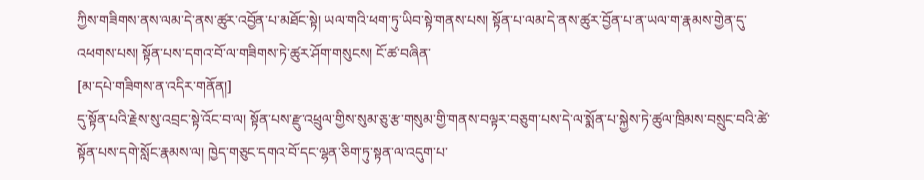ཀྱིས་གཟིགས་ནས་ལམ་དེ་ནས་ཚུར་འབྱོན་པ་མཐོང་སྟེ། ཡལ་གའི་ཕག་ཏུ་ཡིབ་སྟེ་གནས་པས། སྟོན་པ་ལམ་དེ་ནས་ཚུར་བྱོན་པ་ན་ཡལ་ག་རྣམས་གྱེན་དུ་འཕགས་པས། སྟོན་པས་དགའ་བོ་ལ་གཟིགས་ཏེ་ཚུར་ཤོག་གསུངས། ངོ་ཚ་བཞིན་
[མ་དཔེ་གཟིགས་ན་འདིར་གནོན།]
དུ་སྟོན་པའི་རྗེས་སུ་འབྲང་སྟེ་འོང་བ་ལ། སྟོན་པས་རྫུ་འཕྲུལ་གྱིས་སུམ་ཅུ་རྩ་གསུམ་གྱི་གནས་བལྟར་བཅུག་པས་དེ་ལ་སྨོན་པ་སྐྱེས་ཏེ་ཚུལ་ཁྲིམས་བསྲུང་བའི་ཚེ་སྟོན་པས་དགེ་སློང་རྣམས་ལ། ཁྱེད་གཅུང་དགའ་བོ་དང་ལྷན་ཅིག་ཏུ་སྟན་ལ་འདུག་པ་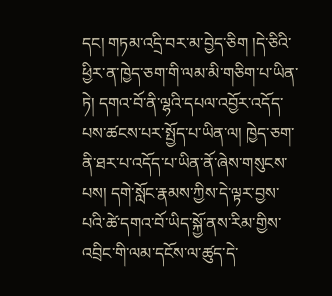དང། གཏམ་འདྲི་བར་མ་བྱེད་ཅིག །དེ་ཅིའི་ཕྱིར་ན་ཁྱེད་ཅག་གི་ལམ་མི་གཅིག་པ་ཡིན་ཏེ། དགའ་བོ་ནི་ལྷའི་དཔལ་འབྱོར་འདོད་པས་ཚངས་པར་སྤྱོད་པ་ཡིན་ལ། ཁྱེད་ཅག་ནི་ཐར་པ་འདོད་པ་ཡིན་ནོ་ཞེས་གསུངས་པས། དགེ་སློང་རྣམས་ཀྱིས་དེ་ལྟར་བྱས་པའི་ཚེ་དགའ་བོ་ཡིད་སྐྱོ་ནས་རིམ་གྱིས་འབྲིང་གི་ལམ་དངོས་ལ་ཚུད་དེ་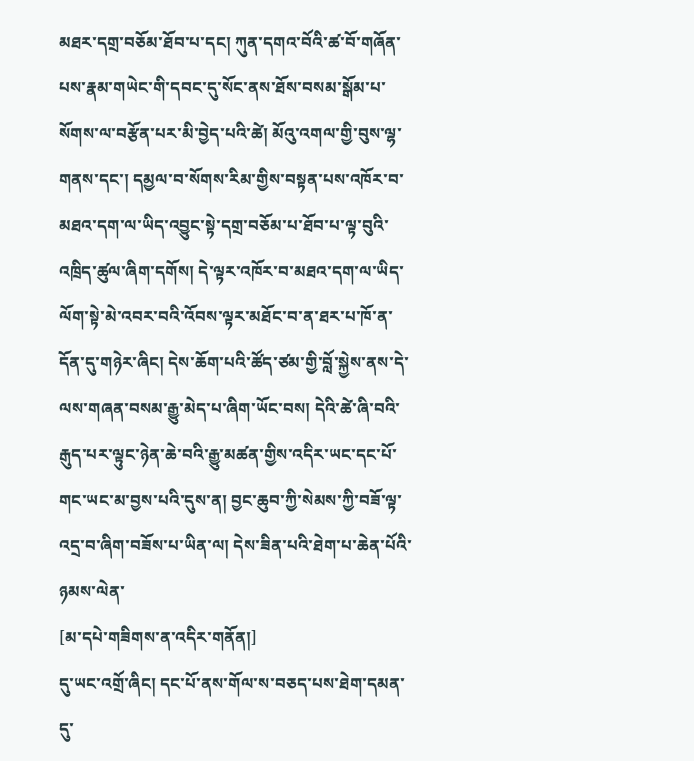མཐར་དགྲ་བཅོམ་ཐོབ་པ་དང། ཀུན་དགའ་བོའི་ཚ་བོ་གཞོན་པས་རྣམ་གཡེང་གི་དབང་དུ་སོང་ནས་ཐོས་བསམ་སྒོམ་པ་སོགས་ལ་བརྩོན་པར་མི་བྱེད་པའི་ཚེ། མོའུ་འགལ་གྱི་བུས་ལྷ་གནས་དང་། དམྱལ་བ་སོགས་རིམ་གྱིས་བསྟན་པས་འཁོར་བ་མཐའ་དག་ལ་ཡིད་འབྱུང་སྟེ་དགྲ་བཅོམ་པ་ཐོབ་པ་ལྟ་བུའི་འཁྲིད་ཚུལ་ཞིག་དགོས། དེ་ལྟར་འཁོར་བ་མཐའ་དག་ལ་ཡིད་ལོག་སྟེ་མེ་འབར་བའི་འོབས་ལྟར་མཐོང་བ་ན་ཐར་པ་ཁོ་ན་དོན་དུ་གཉེར་ཞིང། དེས་ཆོག་པའི་ཚོད་ཙམ་གྱི་བློ་སྐྱེས་ནས་དེ་ལས་གཞན་བསམ་རྒྱུ་མེད་པ་ཞིག་ཡོང་བས། དེའི་ཚེ་ཞི་བའི་རྒུད་པར་ལྟུང་ཉེན་ཆེ་བའི་རྒྱུ་མཚན་གྱིས་འདིར་ཡང་དང་པོ་གང་ཡང་མ་བྱས་པའི་དུས་ན། བྱང་ཆུབ་ཀྱི་སེམས་ཀྱི་བཟོ་ལྟ་འདྲ་བ་ཞིག་བཟོས་པ་ཡིན་ལ། དེས་ཟིན་པའི་ཐེག་པ་ཆེན་པོའི་ཉམས་ལེན་
[མ་དཔེ་གཟིགས་ན་འདིར་གནོན།]
དུ་ཡང་འགྲོ་ཞིང། དང་པོ་ནས་གོལ་ས་བཅད་པས་ཐེག་དམན་དུ་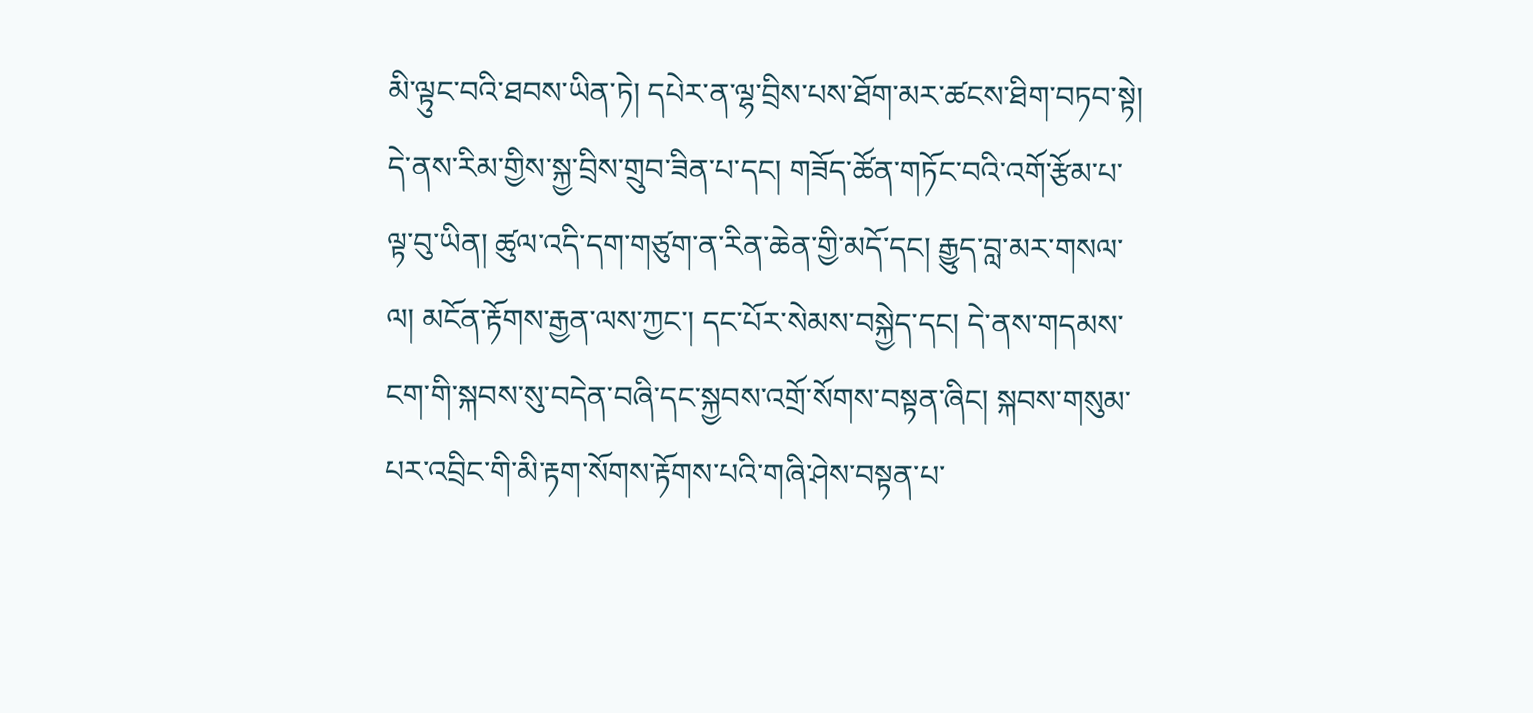མི་ལྟུང་བའི་ཐབས་ཡིན་ཏེ། དཔེར་ན་ལྷ་བྲིས་པས་ཐོག་མར་ཚངས་ཐིག་བཏབ་སྟེ། དེ་ནས་རིམ་གྱིས་སྐྱ་བྲིས་གྲུབ་ཟིན་པ་དང། གཟོད་ཚོན་གཏོང་བའི་འགོ་རྩོམ་པ་ལྟ་བུ་ཡིན། ཚུལ་འདི་དག་གཙུག་ན་རིན་ཆེན་གྱི་མདོ་དང། རྒྱུད་བླ་མར་གསལ་ལ། མངོན་རྟོགས་རྒྱན་ལས་ཀྱང་། དང་པོར་སེམས་བསྐྱེད་དང། དེ་ནས་གདམས་ངག་གི་སྐབས་སུ་བདེན་བཞི་དང་སྐྱབས་འགྲོ་སོགས་བསྟན་ཞིང། སྐབས་གསུམ་པར་འབྲིང་གི་མི་རྟག་སོགས་རྟོགས་པའི་གཞི་ཤེས་བསྟན་པ་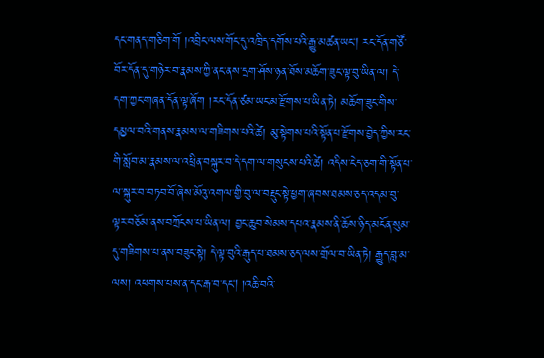དང་གནད་གཅིག་གོ །འབྲིང་ལས་གོང་དུ་འཁྲིད་དགོས་པའི་རྒྱུ་མཚན་ཡང། རང་དོན་གཙོ་བོར་དོན་དུ་གཉེར་བ་རྣམས་ཀྱི་ནང་ནས་དྲག་ཤོས་ཉན་ཐོས་མཆོག་ཟུང་ལྟ་བུ་ཡིན་ལ། དེ་དག་ཀྱང་གཞན་དོན་ལྟ་ཞོག །རང་དོན་ཙམ་ཡང་མ་རྫོགས་པ་ཡིན་ཏེ། མཆོག་ཟུང་གིས་དམྱལ་བའི་གནས་རྣམས་ལ་གཟིགས་པའི་ཚེ། མུ་སྟེགས་པའི་སྟོན་པ་རྫོགས་བྱེད་ཀྱིས་རང་གི་སློབ་མ་རྣམས་ལ་འཕྲིན་བསྐུར་བ་དེ་དག་ལ་གསུངས་པའི་ཚེ། འདིས་ངེད་ཅག་གི་སྟོན་པ་ལ་སྐུར་བ་བཏབ་བོ་ཞེས་མོའུ་འགལ་གྱི་བུ་ལ་བརྡུང་སྟེ་ཕྱག་ཞབས་ཐམས་ཅད་འདམ་བུ་ལྟར་བཅོམ་ནས་བཀྲོངས་པ་ཡིན་ལ། བྱང་ཆུབ་སེམས་དཔའ་རྣམས་ནི་ཆོས་ཉིད་མངོན་སུམ་དུ་གཟིགས་པ་ནས་བཟུང་སྟེ། དེ་ལྟ་བུའི་རྒུད་པ་ཐམས་ཅད་ལས་གྲོལ་བ་ཡིན་ཏེ། རྒྱུད་བླ་མ་ལས། འཕགས་པས་ན་དང་རྒ་བ་དང། །འཆི་བའི་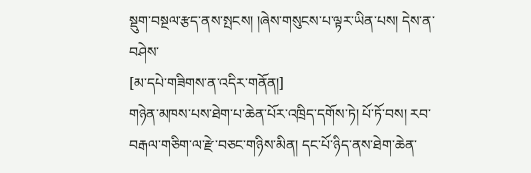སྡུག་བསྔལ་རྩད་ནས་སྤངས། །ཞེས་གསུངས་པ་ལྟར་ཡིན་པས། དེས་ན་བཤེས་
[མ་དཔེ་གཟིགས་ན་འདིར་གནོན།]
གཉེན་མཁས་པས་ཐེག་པ་ཆེན་པོར་འཁྲིད་དགོས་ཏེ། པོ་ཏོ་བས། རབ་བརྒལ་གཅིག་ལ་རྫེ་བཅང་གཉིས་མིན། དང་པོ་ཉིད་ནས་ཐེག་ཆེན་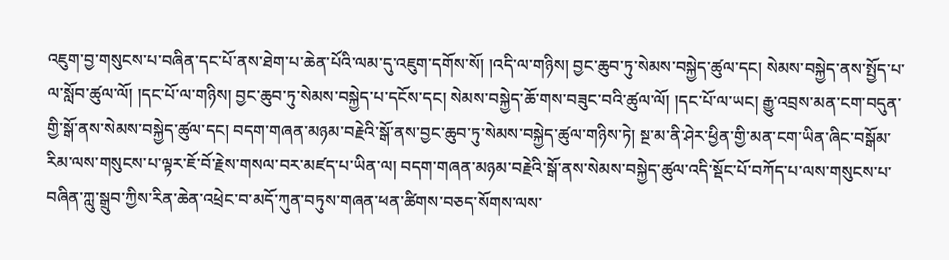འཇུག་བྱ་གསུངས་པ་བཞིན་དང་པོ་ནས་ཐེག་པ་ཆེན་པོའི་ལམ་དུ་འཇུག་དགོས་སོ། །འདི་ལ་གཉིས། བྱང་ཆུབ་ཏུ་སེམས་བསྐྱེད་ཚུལ་དང། སེམས་བསྐྱེད་ནས་སྤྱོད་པ་ལ་སློབ་ཚུལ་ལོ། །དང་པོ་ལ་གཉིས། བྱང་ཆུབ་ཏུ་སེམས་བསྐྱེད་པ་དངོས་དང། སེམས་བསྐྱེད་ཆོ་གས་བཟུང་བའི་ཚུལ་ལོ། །དང་པོ་ལ་ཡང། རྒྱུ་འབྲས་མན་ངག་བདུན་གྱི་སྒོ་ནས་སེམས་བསྐྱེད་ཚུལ་དང། བདག་གཞན་མཉམ་བརྗེའི་སྒོ་ནས་བྱང་ཆུབ་ཏུ་སེམས་བསྐྱེད་ཚུལ་གཉིས་ཏེ། སྔ་མ་ནི་ཤེར་ཕྱིན་གྱི་མན་ངག་ཡིན་ཞིང་བསྒོམ་རིམ་ལས་གསུངས་པ་ལྟར་ཇོ་བོ་རྗེས་གསལ་བར་མཛད་པ་ཡིན་ལ། བདག་གཞན་མཉམ་བརྗེའི་སྒོ་ནས་སེམས་བསྐྱེད་ཚུལ་འདི་སྡོང་པོ་བཀོད་པ་ལས་གསུངས་པ་བཞིན་ཀླུ་སྒྲུབ་ཀྱིས་རིན་ཆེན་འཕྲེང་བ་མདོ་ཀུན་བཏུས་གཞན་ཕན་ཚིགས་བཅད་སོགས་ལས་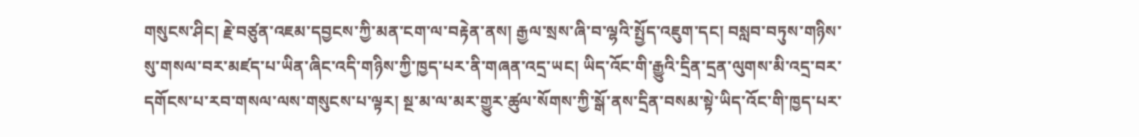གསུངས་ཤིང། རྗེ་བཙུན་འཇམ་དབྱངས་ཀྱི་མན་ངག་ལ་བརྟེན་ནས། རྒྱལ་སྲས་ཞི་བ་ལྷའི་སྤྱོད་འཇུག་དང། བསླབ་བཏུས་གཉིས་སུ་གསལ་བར་མཛད་པ་ཡིན་ཞིང་འདི་གཉིས་ཀྱི་ཁྱད་པར་ནི་གཞན་འདྲ་ཡང། ཡིད་འོང་གི་རྒྱུའི་དྲིན་དྲན་ལུགས་མི་འདྲ་བར་དགོངས་པ་རབ་གསལ་ལས་གསུངས་པ་ལྟར། སྔ་མ་ལ་མར་གྱུར་ཚུལ་སོགས་ཀྱི་སྒོ་ནས་དྲིན་བསམ་སྟེ་ཡིད་འོང་གི་ཁྱད་པར་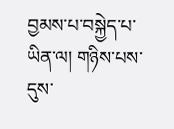བྱམས་པ་བསྐྱེད་པ་ཡིན་ལ། གཉིས་པས་དུས་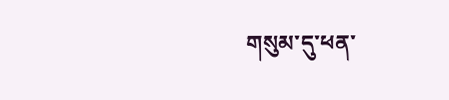གསུམ་དུ་ཕན་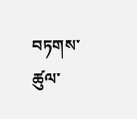བཏགས་ཚུལ་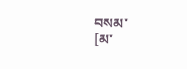བསམ་
[མ་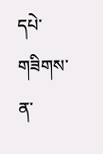དཔེ་གཟིགས་ན་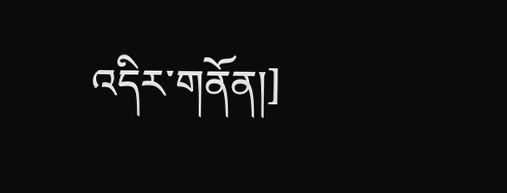འདིར་གནོན།]